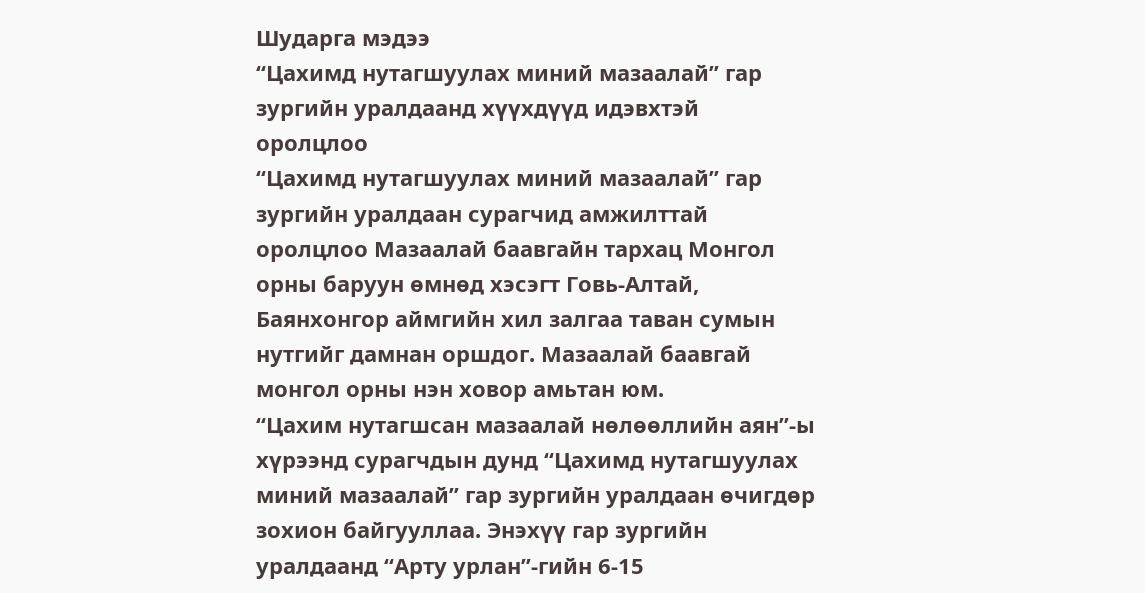Шударга мэдээ
“Цахимд нутагшуулах миний мазаалай” гар зургийн уралдаанд хүүхдүүд идэвхтэй оролцлоо
“Цахимд нутагшуулах миний мазаалай” гар зургийн уралдаан сурагчид амжилттай оролцлоо Мазаалай баавгайн тархац Монгол орны баруун өмнөд хэсэгт Говь-Алтай, Баянхонгор аймгийн хил залгаа таван сумын нутгийг дамнан оршдог. Мазаалай баавгай монгол орны нэн ховор амьтан юм.
“Цахим нутагшсан мазаалай нөлөөллийн аян”-ы хүрээнд сурагчдын дунд “Цахимд нутагшуулах миний мазаалай” гар зургийн уралдаан өчигдөр зохион байгууллаа. Энэхүү гар зургийн уралдаанд “Арту урлан”-гийн 6-15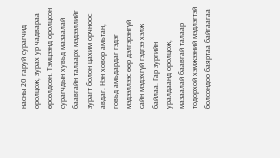насны 20 гаруй сурагчид оролцож, зурах ур чадвараа өрсөлдсөн. Тэмцээнд оролцсон сурагчдын хувьд мазаалай баавгайн талаарх мэдээллийг зурагт болон цахим орчноос авдаг. Нэн ховор амьтан, говьд амьдардаг гэдэг мэдээллээс өөр дэлгэрэнгүй сайн мэдэхгүй гэдгээ хэлж байлаа. Гар зургийн уралдаанд оролцож, мазаалай баавгай талаар тодорхой хэмжээний мэдлэгтэй болсондоо баяртаа байгаагаа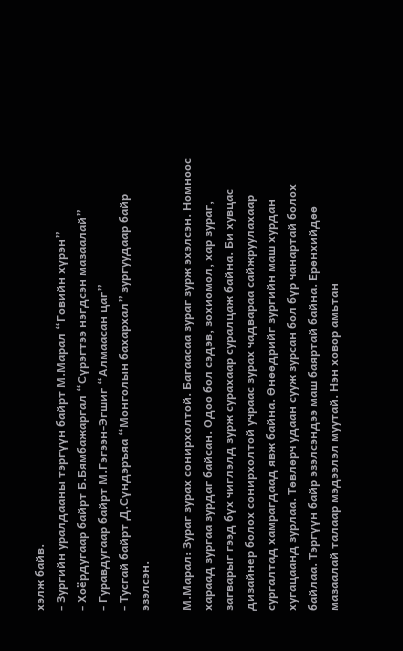хэлж байв.
- Зургийн уралдааны тэргүүн байрт М.Марал “Говийн хүрэн”
- Хоёрдугаар байрт Б.Бямбажаргал “Сүрэгтээ нэгдсэн мазаалай”
- Гуравдугаар байрт М.Гэгээн-Эгшиг “Алмаасан цаг”
- Тусгай байрт Д.Сүндэръяа “Монголын бахархал” зургуудаар байр эзэлсэн.

М.Марал: Зураг зурах сонирхолтой. Багаасаа зураг зурж эхэлсэн. Номноос хараад зургаа зурдаг байсан. Одоо бол сэдэв, зохиомол, хар зураг, загварыг гээд бүх чиглэлд зурж сурахаар суралцаж байна. Би хувцас дизайнер болох сонирхолтой учраас зурах чадвараа сайжруулахаар сургалтад хамрагдаад явж байна. Өнөөдрийг зургийн маш хурдан хугацаанд зурлаа. Төвлөрч удаан сууж зурсан бол бүр чанартай болох байлаа. Тэргүүн байр эзэлсэндээ маш баяртай байна. Ерөнхийдөө мазаалай талаар мэдээлэл муутай. Нэн ховор амьтан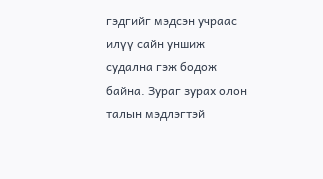гэдгийг мэдсэн учраас илүү сайн уншиж судална гэж бодож байна. Зураг зурах олон талын мэдлэгтэй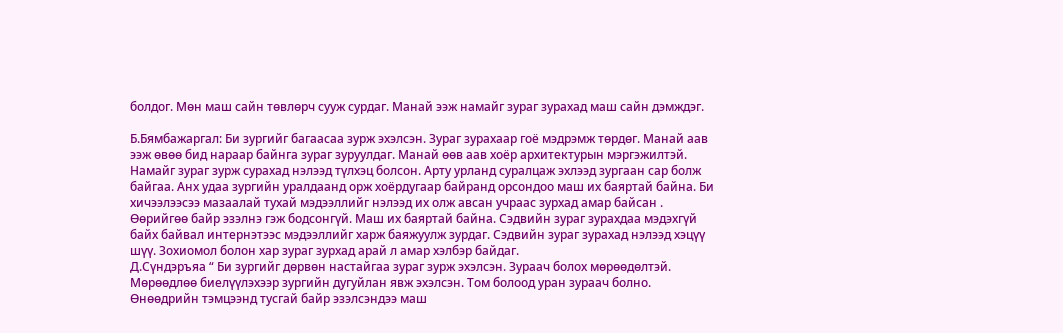болдог. Мөн маш сайн төвлөрч сууж сурдаг. Манай ээж намайг зураг зурахад маш сайн дэмждэг.

Б.Бямбажаргал: Би зургийг багаасаа зурж эхэлсэн. Зураг зурахаар гоё мэдрэмж төрдөг. Манай аав ээж өвөө бид нараар байнга зураг зуруулдаг. Манай өөв аав хоёр архитектурын мэргэжилтэй. Намайг зураг зурж сурахад нэлээд түлхэц болсон. Арту урланд суралцаж эхлээд зургаан сар болж байгаа. Анх удаа зургийн уралдаанд орж хоёрдугаар байранд орсондоо маш их баяртай байна. Би хичээлээсээ мазаалай тухай мэдээллийг нэлээд их олж авсан учраас зурхад амар байсан . Өөрийгөө байр эзэлнэ гэж бодсонгүй. Маш их баяртай байна. Сэдвийн зураг зурахдаа мэдэхгүй байх байвал интернэтээс мэдээллийг харж баяжуулж зурдаг. Сэдвийн зураг зурахад нэлээд хэцүү шүү. Зохиомол болон хар зураг зурхад арай л амар хэлбэр байдаг.
Д.Сүндэръяа “ Би зургийг дөрвөн настайгаа зураг зурж эхэлсэн. Зураач болох мөрөөдөлтэй. Мөрөөдлөө биелүүлэхээр зургийн дугуйлан явж эхэлсэн. Том болоод уран зураач болно. Өнөөдрийн тэмцээнд тусгай байр эзэлсэндээ маш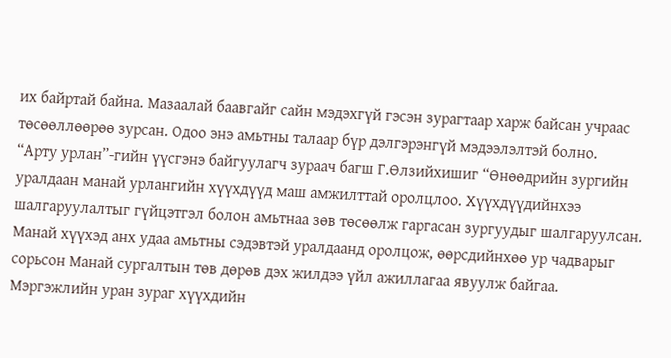их байртай байна. Мазаалай баавгайг сайн мэдэхгүй гэсэн зурагтаар харж байсан учраас төсөөллөөрөө зурсан. Одоо энэ амьтны талаар бүр дэлгэрэнгүй мэдээлэлтэй болно.
“Арту урлан”-гийн үүсгэнэ байгуулагч зураач багш Г.Өлзийхишиг “Өнөөдрийн зургийн уралдаан манай урлангийн хүүхдүүд маш амжилттай оролцлоо. Хүүхдүүдийнхээ шалгаруулалтыг гүйцэтгэл болон амьтнаа зөв төсөөлж гаргасан зургуудыг шалгаруулсан. Манай хүүхэд анх удаа амьтны сэдэвтэй уралдаанд оролцож, өөрсдийнхөө ур чадварыг сорьсон Манай сургалтын төв дөрөв дэх жилдээ үйл ажиллагаа явуулж байгаа. Мэргэжлийн уран зураг хүүхдийн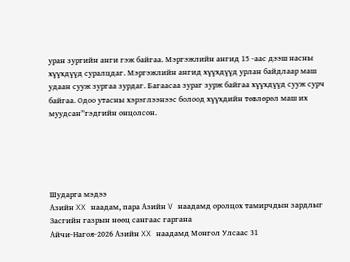уран зургийн анги гэж байгаа. Мэргэжлийн ангид 15 -аас дээш насны хүүхдүүд суралцдаг. Мэргэжлийн ангид хүүхдүүд урлан байдлаар маш удаан сууж зургаа зурдаг. Багаасаа зураг зурж байгаа хүүхдүүд сууж сурч байгаа. Одоо утасны хэрэглээнээс болоод хүүхдийн төвлөрөл маш их муудсан”гэдгийн онцолсон.





Шударга мэдээ
Азийн XX наадам, пара Азийн V наадамд оролцох тамирчдын зардлыг Засгийн газрын нөөц сангаас гаргана
Айчи-Нагоя-2026 Азийн XX наадамд Монгол Улсаас 31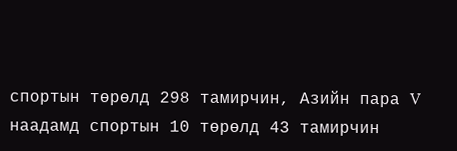спортын төрөлд 298 тамирчин, Азийн пара V наадамд спортын 10 төрөлд 43 тамирчин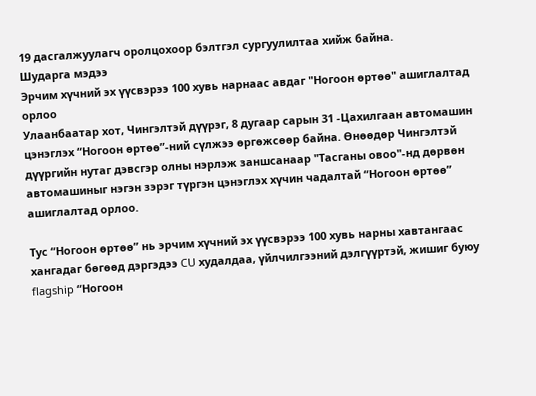19 дасгалжуулагч оролцохоор бэлтгэл сургуулилтаа хийж байна.
Шударга мэдээ
Эрчим хүчний эх үүсвэрээ 100 хувь нарнаас авдаг "Ногоон өртөө" ашиглалтад орлоо
Улаанбаатар хот, Чингэлтэй дүүрэг, 8 дугаар сарын 31 -Цахилгаан автомашин цэнэглэх “Ногоон өртөө”-ний сүлжээ өргөжсөөр байна. Өнөөдөр Чингэлтэй дүүргийн нутаг дэвсгэр олны нэрлэж заншсанаар "Тасганы овоо"-нд дөрвөн автомашиныг нэгэн зэрэг түргэн цэнэглэх хүчин чадалтай “Ногоон өртөө” ашиглалтад орлоо.

Тус “Ногоон өртөө” нь эрчим хүчний эх үүсвэрээ 100 хувь нарны хавтангаас хангадаг бөгөөд дэргэдээ CU худалдаа, үйлчилгээний дэлгүүртэй, жишиг буюу flagship “Ногоон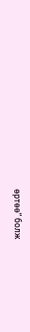өртөө” болж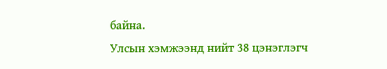байна.
Улсын хэмжээнд нийт 38 цэнэглэгч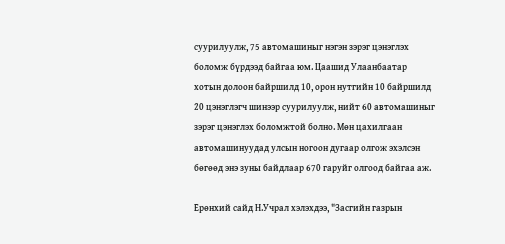суурилуулж, 75 автомашиныг нэгэн зэрэг цэнэглэх боломж бүрдээд байгаа юм. Цаашид Улаанбаатар хотын долоон байршилд 10, орон нутгийн 10 байршилд 20 цэнэглэгч шинээр суурилуулж, нийт 60 автомашиныг зэрэг цэнэглэх боломжтой болно. Мөн цахилгаан автомашинуудад улсын ногоон дугаар олгож эхэлсэн бөгөөд энэ зуны байдлаар 670 гаруйг олгоод байгаа аж.

Ерөнхий сайд Н.Учрал хэлэхдээ, "Засгийн газрын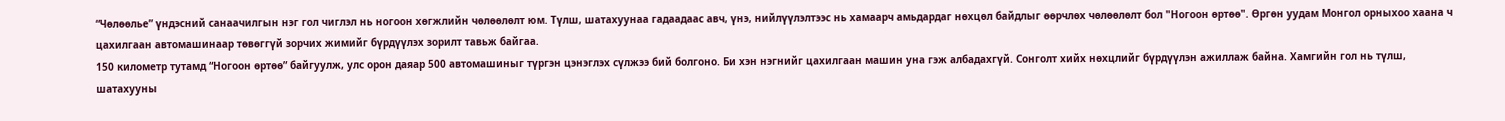“Чөлөөлье” үндэсний санаачилгын нэг гол чиглэл нь ногоон хөгжлийн чөлөөлөлт юм. Түлш, шатахуунаа гадаадаас авч, үнэ, нийлүүлэлтээс нь хамаарч амьдардаг нөхцөл байдлыг өөрчлөх чөлөөлөлт бол "Ногоон өртөө". Өргөн уудам Монгол орныхоо хаана ч цахилгаан автомашинаар төвөггүй зорчих жимийг бүрдүүлэх зорилт тавьж байгаа.
150 километр тутамд “Ногоон өртөө” байгуулж, улс орон даяар 500 автомашиныг түргэн цэнэглэх сүлжээ бий болгоно. Би хэн нэгнийг цахилгаан машин уна гэж албадахгүй. Сонголт хийх нөхцлийг бүрдүүлэн ажиллаж байна. Хамгийн гол нь түлш, шатахууны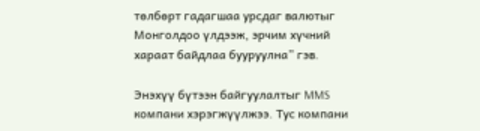төлбөрт гадагшаа урсдаг валютыг Монголдоо үлдээж, эрчим хүчний хараат байдлаа бууруулна” гэв.

Энэхүү бүтээн байгуулалтыг MMS компани хэрэгжүүлжээ. Тус компани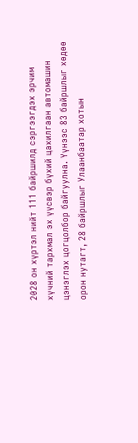2028 он хүртэл нийт 111 байршилд сэргээгдэх эрчим хүчний тархмал эх үүсвэр бүхий цахилгаан автомашин цэнэглэх цогцолбор байгуулна. Үүнээс 83 байршлыг хөдөө орон нутагт, 28 байршлыг Улаанбаатар хотын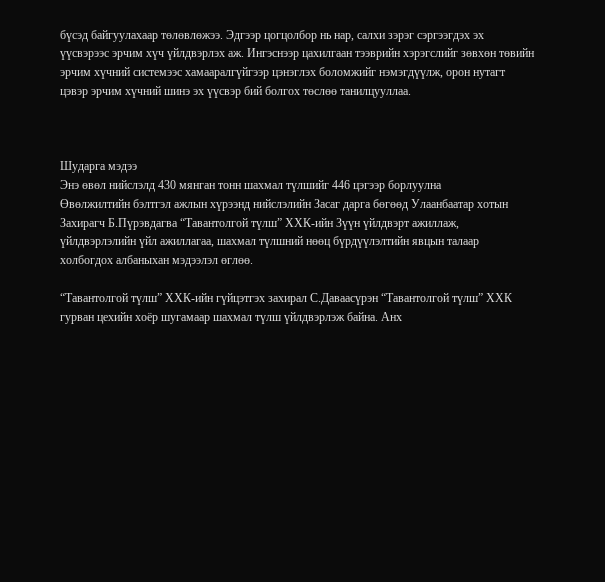бүсэд байгуулахаар төлөвлөжээ. Эдгээр цогцолбор нь нар, салхи зэрэг сэргээгдэх эх үүсвэрээс эрчим хүч үйлдвэрлэх аж. Ингэснээр цахилгаан тээврийн хэрэгслийг зөвхөн төвийн эрчим хүчний системээс хамааралгүйгээр цэнэглэх боломжийг нэмэгдүүлж, орон нутагт цэвэр эрчим хүчний шинэ эх үүсвэр бий болгох төслөө танилцууллаа.



Шударга мэдээ
Энэ өвөл нийслэлд 430 мянган тонн шахмал түлшийг 446 цэгээр борлуулна
Өвөлжилтийн бэлтгэл ажлын хүрээнд нийслэлийн Засаг дарга бөгөөд Улаанбаатар хотын Захирагч Б.Пүрэвдагва “Тавантолгой түлш” ХХК-ийн Зүүн үйлдвэрт ажиллаж, үйлдвэрлэлийн үйл ажиллагаа, шахмал түлшний нөөц бүрдүүлэлтийн явцын талаар холбогдох албаныхан мэдээлэл өглөө.

“Тавантолгой түлш” ХХК-ийн гүйцэтгэх захирал С.Даваасүрэн “Тавантолгой түлш” ХХК гурван цехийн хоёр шугамаар шахмал түлш үйлдвэрлэж байна. Анх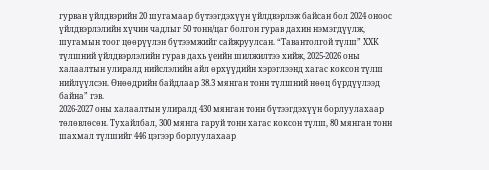гурван үйлдвэрийн 20 шугамаар бүтээгдэхүүн үйлдвэрлэж байсан бол 2024 оноос үйлдвэрлэлийн хүчин чадлыг 50 тонн/цаг болгон гурав дахин нэмэгдүүлж, шугамын тоог цөөрүүлэн бүтээмжийг сайжруулсан. “Тавантолгой түлш” ХХК түлшний үйлдвэрлэлийн гурав дахь үеийн шилжилтээ хийж, 2025-2026 оны халаалтын улиралд нийслэлийн айл өрхүүдийн хэрэглээнд хагас коксон түлш нийлүүлсэн. Өнөөдрийн байдлаар 38.3 мянган тонн түлшний нөөц бүрдүүлээд байна” гэв.
2026-2027 оны халаалтын улиралд 430 мянган тонн бүтээгдэхүүн борлуулахаар төлөвлөсөн. Тухайлбал, 300 мянга гаруй тонн хагас коксон түлш, 80 мянган тонн шахмал түлшийг 446 цэгээр борлуулахаар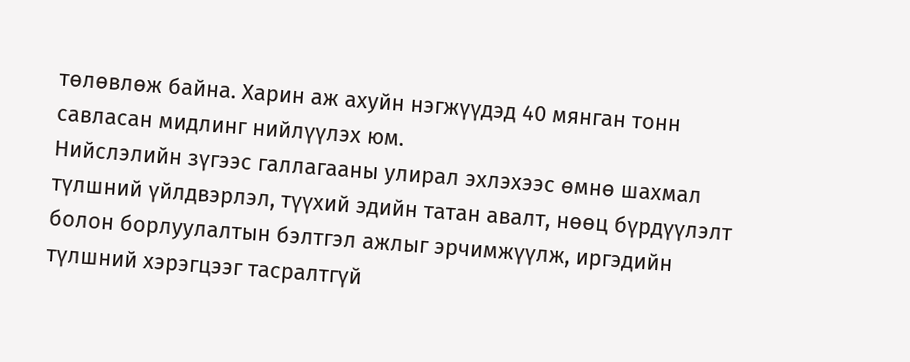төлөвлөж байна. Харин аж ахуйн нэгжүүдэд 40 мянган тонн савласан мидлинг нийлүүлэх юм.
Нийслэлийн зүгээс галлагааны улирал эхлэхээс өмнө шахмал түлшний үйлдвэрлэл, түүхий эдийн татан авалт, нөөц бүрдүүлэлт болон борлуулалтын бэлтгэл ажлыг эрчимжүүлж, иргэдийн түлшний хэрэгцээг тасралтгүй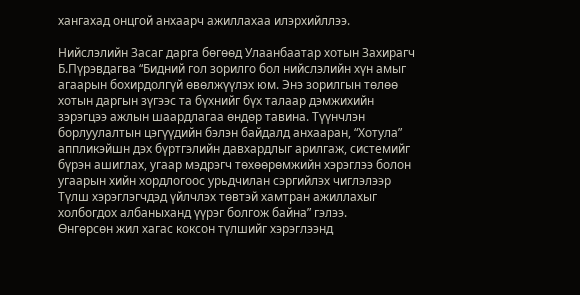хангахад онцгой анхаарч ажиллахаа илэрхийллээ.

Нийслэлийн Засаг дарга бөгөөд Улаанбаатар хотын Захирагч Б.Пүрэвдагва “Бидний гол зорилго бол нийслэлийн хүн амыг агаарын бохирдолгүй өвөлжүүлэх юм. Энэ зорилгын төлөө хотын даргын зүгээс та бүхнийг бүх талаар дэмжихийн зэрэгцээ ажлын шаардлагаа өндөр тавина. Түүнчлэн борлуулалтын цэгүүдийн бэлэн байдалд анхааран, “Хотула” аппликэйшн дэх бүртгэлийн давхардлыг арилгаж, системийг бүрэн ашиглах, угаар мэдрэгч төхөөрөмжийн хэрэглээ болон угаарын хийн хордлогоос урьдчилан сэргийлэх чиглэлээр Түлш хэрэглэгчдэд үйлчлэх төвтэй хамтран ажиллахыг холбогдох албаныханд үүрэг болгож байна” гэлээ.
Өнгөрсөн жил хагас коксон түлшийг хэрэглээнд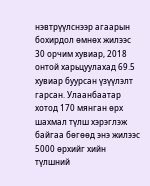нэвтрүүлснээр агаарын бохирдол өмнөх жилээс 30 орчим хувиар, 2018 онтой харьцуулахад 69.5 хувиар буурсан үзүүлэлт гарсан. Улаанбаатар хотод 170 мянган өрх шахмал түлш хэрэглэж байгаа бөгөөд энэ жилээс 5000 өрхийг хийн түлшний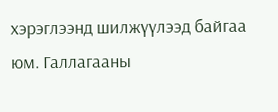хэрэглээнд шилжүүлээд байгаа юм. Галлагааны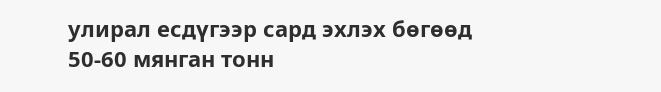улирал есдүгээр сард эхлэх бөгөөд 50-60 мянган тонн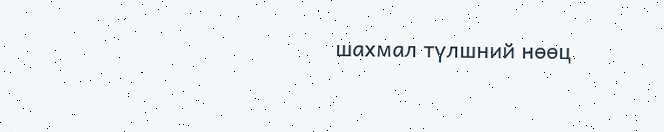шахмал түлшний нөөц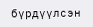бүрдүүлсэн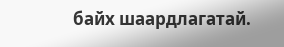байх шаардлагатай.